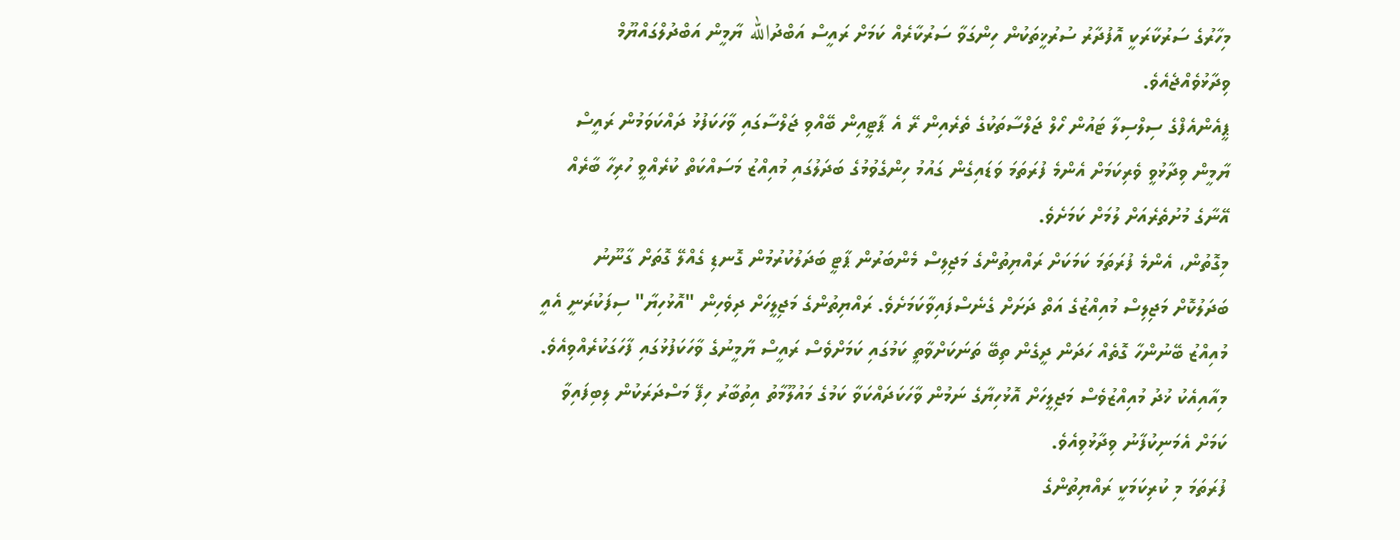މިހާރުގެ ސަރުކާރަކީ އޮފުދާރު ސުރުޚީތަކުން ހިންގަވާ ސަރުކާރެއް ކަމަށް ރައީސް އަބްދުالله ޔާމީން އަބްދުލްގައްޔޫމް ވިދާޅުވެއްޖެއެވެ.
ޕީއެންއެފްގެ ސިލްސިލާ ޓައުން ހޯލް ޖަލްސާތަކުގެ ތެރެއިން ރޭ އެ ޕާޓީއިން ބޭއްވި ޖަލްސާގައި ވާހަކަފުޅު ދައްކަވަމުން ރައީސް ޔާމީން ވިދާޅުވީ ވެރިކަމަށް އެންމެ ފުރަތަމަ ވަޑައިގެން ގައުމު ހިންގެވުމުގެ ބަދަލުގައި މުއިއްޒު މަސައްކަތް ކުރެއްވީ ހުރިހާ ބާރެއް އޭނާގެ މުށުތެރެއަށް ލުމަށް ކަމަށެވެ.
މިގޮތުން، އެންމެ ފުރަތަމަ ކަމަކަށް ރައްޔިތުންގެ މަޖިލިސް މެންބަރުން ޕާޓީ ބަދަލުކުރުމުން ގޮނޑި ގެއްލޭ ގޮތަށް ގާނޫނު ބަދަލުކޮށް މަޖިލިސް މުއިއްޒުގެ އަތް ދަށަށް ގެނެސްފައިވާކަމަށެވެ. ރައްޔިތުންގެ މަޖިލީހަށް ދިވެހިން "އޮޅުހިޔާ" ސިފަކުރަނީ އެއީ މުއިއްޒު ބޭނުންހާ ގޮތެއް ހަދަން ދީގެން ތިބޭ ތަނަކަށްވާތީ ކަމުގައި ކަމަށްވެސް ރައީސް ޔާމީނުގެ ވާހަކަފުޅުގައި ފާހަގަކުރެއްވިއެވެ. މިއާއިއެކު ޚުދު މުއިއްޒުވެސް މަޖިލީހަށް އޮޅުހިޔާގެ ނަމުން ވާހަކަދައްކަވާ ކަމުގެ މައުލޫމާތު އިތުބާރު ހިފޭ މަސްދަރަކުން ލިބިފައިވާ ކަމަށް އެމަނިކުފާނު ވިދާޅުވިއެވެ.
ފުރަތަމަ މި ކުރިކަމަކީ ރައްޔިތުންގެ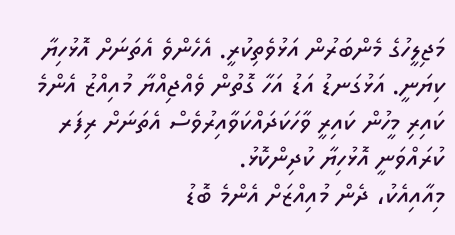މަޖިލީހުގެ މެންބަރުން އަޅުވެތިކުރީ. އެހެންވެ އެތަނަށް އޮޅުހިޔާ ކިޔަނީ. އަޅުގަނޑު އަޑު އަހާ ގޮތުން ވެއްޖިއްޔާ މުއިއްޒު އެންމެ ކައިރި މީހުން ކައިރީ ވާހަކަދައްކަވާއިރުވެސް އެތަނަށް ރިފަރ ކުރައްވަނީ އޮޅުހިޔާ ކުދިންކޮޅު.
މިއާއިއެކު، ދެން މުއިއްޒަށް އެންމެ ބޮޑު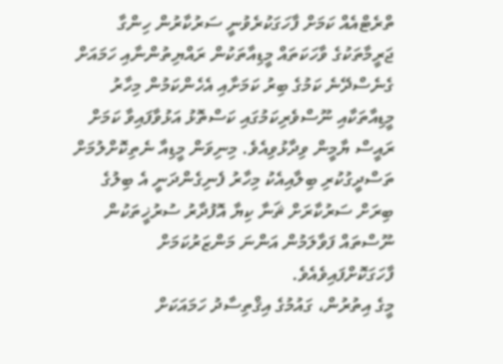ތްރެޓްއެއް ކަމަށް ފާހަގަކުރެވުނީ ސަރުކާރުން ހިންގާ ޖަރީމާތަކުގެ ވާހަކަތައް މީޑިއާތަކުން ރައްޔިތުންނާއި ހަމައަށް ގެނެސްދޭނެ ކަމުގެ ބިރު ކަމަށާއި އެހެންކަމުން މިހާރު މީޑިއާތަކާއި ނޫސްވެރިކަމުގައި ކަސްތޮޅު އަޅުވާފައިވާ ކަމަށް ރައީސް ޔާމީން ވިދާޅުވިއެވެ. މިނިވަން މީޑިއާ ނެތިކޮށްލުމަށް ތަސްދީގުކުރި ބިލާއިއެކު މިހާރު ފެނިގެންދަނީ އެ ބިލުގެ ބިރަށް ސަރުކާރަށް ޘަނާ ކިޔާ އޮފުދާރު ސުރުޚީތަކުން ނޫސްތައް ފަވާލަމުން އަންނަ މަންޒަރުކަމަށް ފާހަގަކޮށްފައިވެއެވެ.
މީގެ އިތުރުން، ގައުމުގެ އިޤްތިސާދު ހަމައަކަށް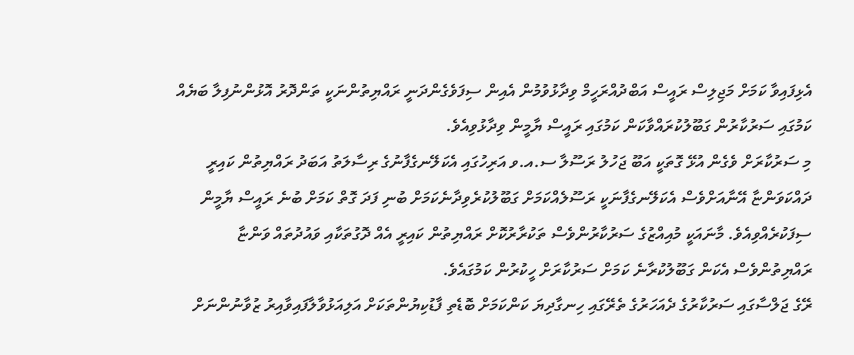އެޅިފައިވާ ކަމަށް މަޖިލިސް ރައީސް އަބްދުއްރަހީމް ވިދާޅުވުމުން އެއިން ސިފަވެގެންދަނީ ރައްޔިތުންނަކީ ތަންދޮރު އޮޅުންނުފިލާ ބަޔެއް ކަމުގައި ސަރުކާރުން ގަބޫލުކުރައްވާކަން ކަމުގައި ރައީސް ޔާމީން ވިދާޅުވިއެވެ.
މި ސަރުކާރަށް ވެގެން އުޅޭ ގޮތަކީ އަބޫ ޖަހުލު ރަސޫލާ ސ.އ.ވ އަރިހުގައި އެކަލޭނގެފާނުގެ ރިސާލަތު އަބަދު ރައްޔިތުން ކައިރީ ދައްކަވަންޏާ އޭނާއަށްވެސް އެކަލޭނގެފާނަކީ ރަސޫލެއްކަމަށް ގަބޫލުކުރެވިދާނެކަމަށް ބުނި ފަދަ ގޮތް ކަމަށް ބުނެ ރައީސް ޔާމީން ސިފަކުރެއްވިއެވެ. މާނައަކީ މުއިއްޒުގެ ސަރުކާރުންވެސް ތަކުރާރުކޮށް ރައްޔިތުން ކައިރީ އެއް ދޮގުތަކާއި ވައުދުތައް ވަންޏާ ރައްޔިތުންވެސް އެކަން ގަބޫލުކުރާނެ ކަމަށް ސަރުކާރަށް ހީކުރުން ކަމުގައެވެ.
ރޭގެ ޖަލްސާގައި ސަރުކާރުގެ ދެއަހަރުގެ ތެރޭގައި ހިނގާދިޔަ ކަންކަމަށް ބޮޑެތި ފާޑުކިޔުންތަކަށް އަލިއަޅުވާލާފައިވާއިރު ޒުވާނުންނަށް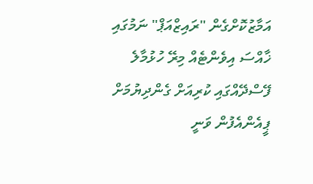އަމާޒުކޮށްގެން "ރައިޒްއަޕް" ނަމުގައި ޚާއްސަ އިވެންޓެއް މިރޭ ހުޅުމާލެ ފޭސްދޭއްގައި ކުރިއަށް ގެންދިޔުމަށް ޕީއެންއެފުން ވަނީ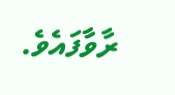ރާވާފައެވެ.